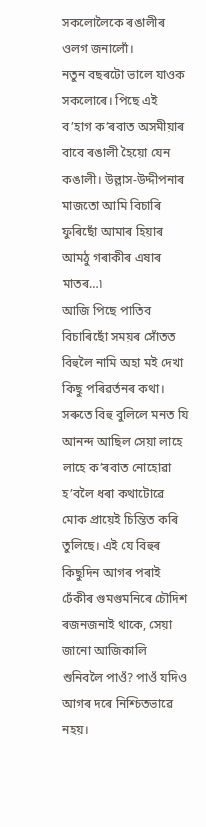সকলোলৈকে ৰঙালীৰ ওলগ জনালোঁ।
নতুন বছৰটো ভালে যাওক সকলোৰে। পিছে এই ব’হাগ ক’ৰবাত অসমীয়াৰ বাবে ৰঙালী হৈয়ো যেন কঙালী। উল্লাস-উদ্দীপনাৰ মাজতো আমি বিচাৰি ফুৰিছোঁ আমাৰ হিয়াৰ আমঠু গৰাকীৰ এষাৰ মাতৰ…৷
আজি পিছে পাতিব বিচাৰিছোঁ সময়ৰ সোঁতত বিহুলৈ নামি অহা মই দেখা কিছু পৰিৱৰ্তনৰ কথা। সৰুতে বিহু বুলিলে মনত যি আনন্দ আছিল সেয়া লাহে লাহে ক’ৰবাত নোহোৱা হ’বলৈ ধৰা কথাটোৱে মোক প্ৰায়েই চিন্তিত কৰি তুলিছে। এই যে বিহুৰ কিছুদিন আগৰ পৰাই ঢেঁকীৰ গুমগুমনিৰে চৌদিশ ৰজনজনাই থাকে, সেয়া জানো আজিকালি শুনিবলৈ পাওঁ? পাওঁ যদিও আগৰ দৰে নিশ্চিতভাৱে নহয়।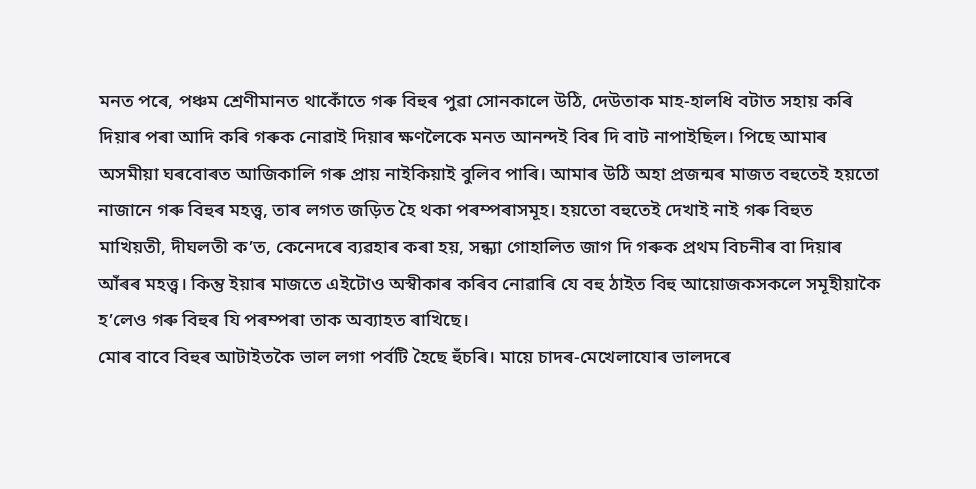মনত পৰে, পঞ্চম শ্ৰেণীমানত থাকোঁতে গৰু বিহুৰ পুৱা সোনকালে উঠি, দেউতাক মাহ-হালধি বটাত সহায় কৰি দিয়াৰ পৰা আদি কৰি গৰুক নোৱাই দিয়াৰ ক্ষণলৈকে মনত আনন্দই বিৰ দি বাট নাপাইছিল। পিছে আমাৰ অসমীয়া ঘৰবোৰত আজিকালি গৰু প্ৰায় নাইকিয়াই বুলিব পাৰি। আমাৰ উঠি অহা প্ৰজন্মৰ মাজত বহুতেই হয়তো নাজানে গৰু বিহুৰ মহত্ত্ব, তাৰ লগত জড়িত হৈ থকা পৰম্পৰাসমূহ। হয়তো বহুতেই দেখাই নাই গৰু বিহুত মাখিয়তী, দীঘলতী ক’ত, কেনেদৰে ব্যৱহাৰ কৰা হয়, সন্ধ্যা গোহালিত জাগ দি গৰুক প্ৰথম বিচনীৰ বা দিয়াৰ আঁৰৰ মহত্ত্ব। কিন্তু ইয়াৰ মাজতে এইটোও অস্বীকাৰ কৰিব নোৱাৰি যে বহু ঠাইত বিহু আয়োজকসকলে সমূহীয়াকৈ হ’লেও গৰু বিহুৰ যি পৰম্পৰা তাক অব্যাহত ৰাখিছে।
মোৰ বাবে বিহুৰ আটাইতকৈ ভাল লগা পৰ্বটি হৈছে হুঁচৰি। মায়ে চাদৰ-মেখেলাযোৰ ভালদৰে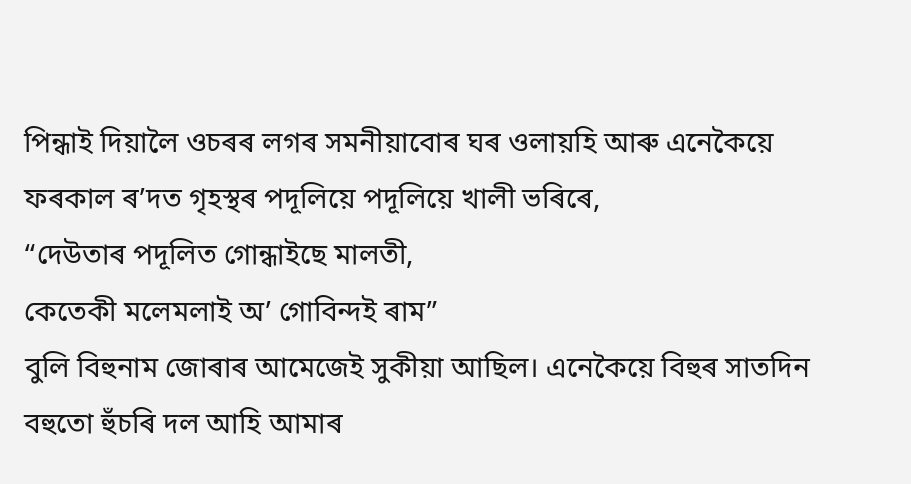পিন্ধাই দিয়ালৈ ওচৰৰ লগৰ সমনীয়াবোৰ ঘৰ ওলায়হি আৰু এনেকৈয়ে ফৰকাল ৰ’দত গৃহস্থৰ পদূলিয়ে পদূলিয়ে খালী ভৰিৰে,
“দেউতাৰ পদূলিত গোন্ধাইছে মালতী,
কেতেকী মলেমলাই অ’ গোবিন্দই ৰাম”
বুলি বিহুনাম জোৰাৰ আমেজেই সুকীয়া আছিল। এনেকৈয়ে বিহুৰ সাতদিন বহুতো হুঁচৰি দল আহি আমাৰ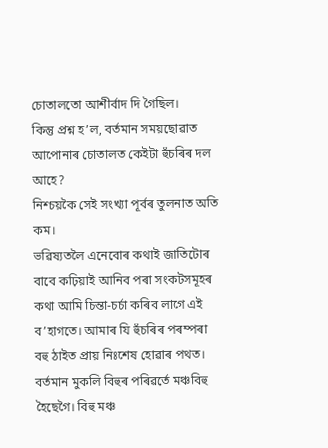চোতালতো আশীৰ্বাদ দি গৈছিল।
কিন্তু প্ৰশ্ন হ’ল, বৰ্তমান সময়ছোৱাত আপোনাৰ চোতালত কেইটা হুঁচৰিৰ দল আহে?
নিশ্চয়কৈ সেই সংখ্যা পূৰ্বৰ তুলনাত অতি কম।
ভৱিষ্যতলৈ এনেবোৰ কথাই জাতিটোৰ বাবে কঢ়িয়াই আনিব পৰা সংকটসমূহৰ কথা আমি চিন্তা-চৰ্চা কৰিব লাগে এই ব’হাগতে। আমাৰ যি হুঁচৰিৰ পৰম্পৰা বহু ঠাইত প্ৰায় নিঃশেষ হোৱাৰ পথত। বৰ্তমান মুকলি বিহুৰ পৰিৱৰ্তে মঞ্চবিহু হৈছেগৈ। বিহু মঞ্চ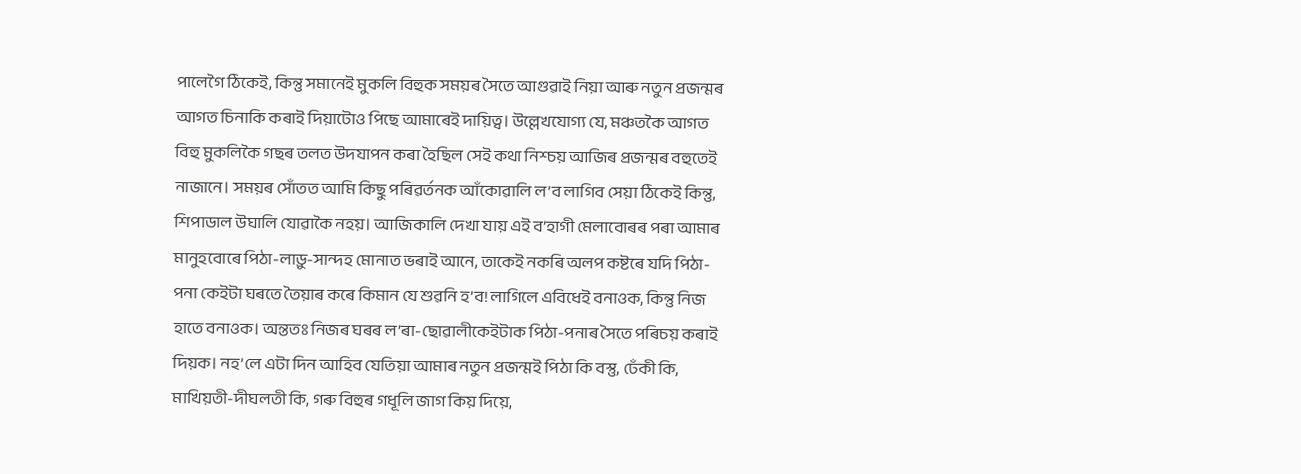পালেগৈ ঠিকেই, কিন্তু সমানেই মুকলি বিহুক সময়ৰ সৈতে আগুৱাই নিয়া আৰু নতুন প্ৰজন্মৰ আগত চিনাকি কৰাই দিয়াটোও পিছে আমাৰেই দায়িত্ব। উল্লেখযোগ্য যে, মঞ্চতকৈ আগত বিহু মুকলিকৈ গছৰ তলত উদযাপন কৰা হৈছিল সেই কথা নিশ্চয় আজিৰ প্ৰজন্মৰ বহুতেই নাজানে। সময়ৰ সোঁতত আমি কিছু পৰিৱৰ্তনক আঁকোৱালি ল’ব লাগিব সেয়া ঠিকেই কিন্তু, শিপাডাল উঘালি যোৱাকৈ নহয়। আজিকালি দেখা যায় এই ব’হাগী মেলাবোৰৰ পৰা আমাৰ মানুহবোৰে পিঠা-লাড়ু-সান্দহ মোনাত ভৰাই আনে, তাকেই নকৰি অলপ কষ্টৰে যদি পিঠা-পনা কেইটা ঘৰতে তৈয়াৰ কৰে কিমান যে শুৱনি হ’ব! লাগিলে এবিধেই বনাওক, কিন্তু নিজ হাতে বনাওক। অন্ততঃ নিজৰ ঘৰৰ ল’ৰা-ছোৱালীকেইটাক পিঠা-পনাৰ সৈতে পৰিচয় কৰাই দিয়ক। নহ’লে এটা দিন আহিব যেতিয়া আমাৰ নতুন প্ৰজন্মই পিঠা কি বস্তু, ঢেঁকী কি, মাখিয়তী-দীঘলতী কি, গৰু বিহুৰ গধূলি জাগ কিয় দিয়ে,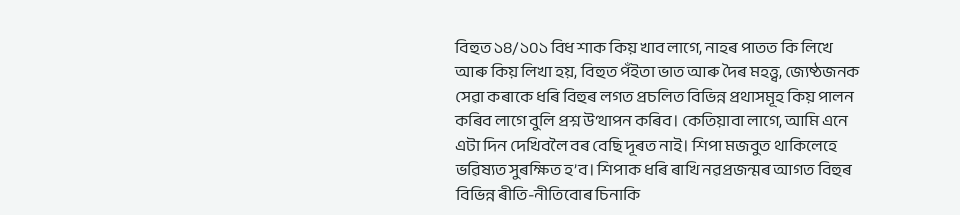বিহুত ১৪/১০১ বিধ শাক কিয় খাব লাগে, নাহৰ পাতত কি লিখে আৰু কিয় লিখা হয়, বিহুত পঁইতা ভাত আৰু দৈৰ মহত্ত্ব, জ্যেষ্ঠজনক সেৱা কৰাকে ধৰি বিহুৰ লগত প্ৰচলিত বিভিন্ন প্ৰথাসমূহ কিয় পালন কৰিব লাগে বুলি প্ৰশ্ন উত্থাপন কৰিব। কেতিয়াবা লাগে, আমি এনে এটা দিন দেখিবলৈ বৰ বেছি দূৰত নাই। শিপা মজবুত থাকিলেহে ভৱিষ্যত সুৰক্ষিত হ’ব। শিপাক ধৰি ৰাখি নৱপ্ৰজন্মৰ আগত বিহুৰ বিভিন্ন ৰীতি-নীতিবোৰ চিনাকি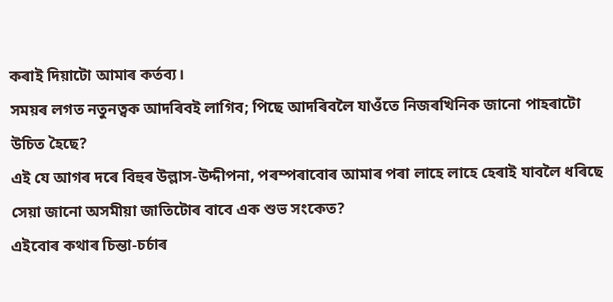কৰাই দিয়াটো আমাৰ কৰ্তব্য।
সময়ৰ লগত নতুনত্বক আদৰিবই লাগিব; পিছে আদৰিবলৈ যাওঁতে নিজৰখিনিক জানো পাহৰাটো উচিত হৈছে?
এই যে আগৰ দৰে বিহুৰ উল্লাস-উদ্দীপনা, পৰম্পৰাবোৰ আমাৰ পৰা লাহে লাহে হেৰাই যাবলৈ ধৰিছে সেয়া জানো অসমীয়া জাতিটোৰ বাবে এক শুভ সংকেত?
এইবোৰ কথাৰ চিন্তা-চৰ্চাৰ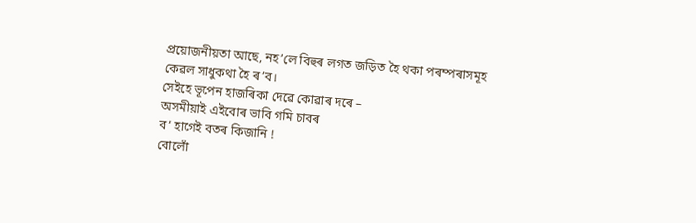প্ৰয়োজনীয়তা আছে, নহ’লে বিহুৰ লগত জড়িত হৈ থকা পৰম্পৰাসমূহ কেৱল সাধুকথা হৈ ৰ’ব।
সেইহে ভূপেন হাজৰিকা দেৱে কোৱাৰ দৰে –
অসমীয়াই এইবোৰ ভাবি গমি চাবৰ
ব‘ হাগেই বতৰ কিজানি !
বোলোঁ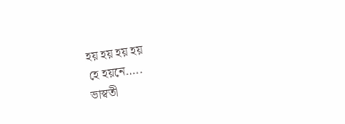হয় হয় হয় হয়
হে হয়নে…..
ভাস্বতী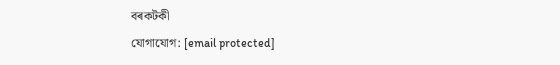বৰকটকী
যোগাযোগ: [email protected]